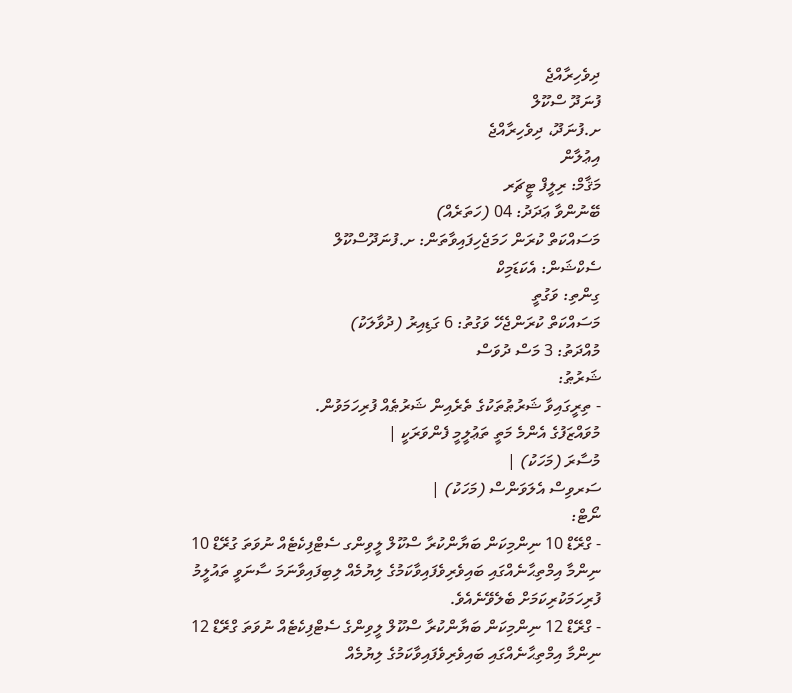ދިވެހިރާއްޖެ
ފުނަދޫ ސްކޫލް
ށ.ފުނަދޫ، ދިވެހިރާއްޖެ
އިޢުލާން
މަޤާމް: ރިލީފް ޓީޗަރ
ބޭނުންވާ ޢަދަދު: 04 (ހަތަރެއް)
މަސައްކަތް ކުރަން ހަމަޖެހިފައިވާތަން: ށ.ފުނަދޫސްކޫލް
ސެކްޝަން: އެކަޑަމިކް
ގިންތި: ވަގުތީ
މަސައްކަތް ކުރަންޖެހޭ ވަގުތު: 6 ގަޑިއިރު (ދުވާލަކު)
މުއްދަތު: 3 މަސް ދުވަސް
ޝަރުޠު:
- ތިރީގައިވާ ޝަރުޠުތަކުގެ ތެރެއިން ޝަރުޠެއް ފުރިހަމަވުން.
މުވައްޒަފުގެ އެންމެ މަތީ ތަޢުލީމީ ފެންވަރަކީ |
މުސާރަ (މަހަކު) |
ސަރވިސް އެލަވަންސް (މަހަކު) |
ނޯޓް:
- ގްރޭޑް 10 ނިންމިކަން ބަޔާންކުރާ ސްކޫލް ލީވިންގ ސެޓްފިކެޓެއް ނުވަތަ ގުރޭޑް 10 ނިންމާ އިމްތިޙާނެއްގައި ބައިވެރިވެފައިވާކަމުގެ ލިޔުމެއް ލިބިފައިވާނަމަ ސާނަވީ ތައުލީމު ފުރިހަމަކުރިކަމަށް ބެލެވޭނެއެވެ.
- ގްރޭޑް 12 ނިންމިކަން ބަޔާންކުރާ ސްކޫލް ލީވިންގެ ސެޓްފިކެޓެއް ނުވަތަ ގްރޭޑް 12 ނިންމާ އިމްތިޙާނެއްގައި ބައިވެރިވެފައިވާކަމުގެ ލިޔުމެއް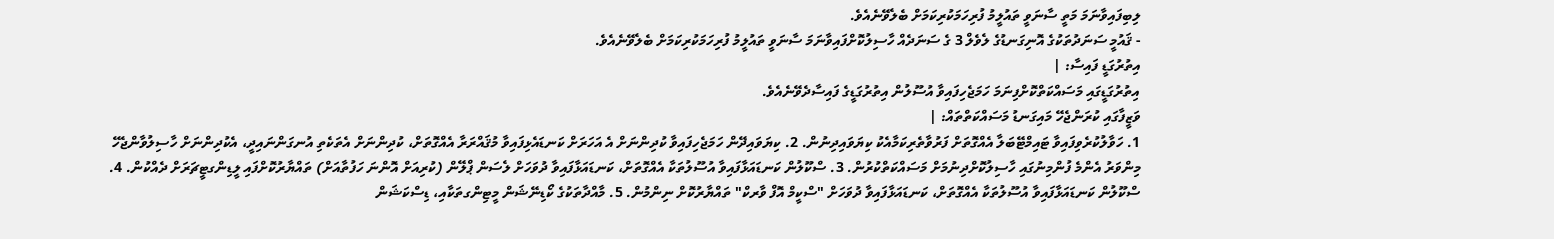ލިބިފައިވާނަމަ މަތީ ސާނަވީ ތައުލީމު ފުރިހަމަކުރިކަމަށް ބެލެވޭނެއެވެ.
- ޤައުމީ ސަނަދުތަކުގެ އޮނިގަނޑުގެ ލެވެލް 3 ގެ ސަނަދެއް ހާސިލުކޮށްފައިވާނަމަ ސާނަވީ ތައުލީމު ފުރިހަމަކުރިކަމަށް ބެލެވޭނެއެވެ.
އިތުރުގަޑީ ފައިސާ: |
އިތުރުގަޑީގައި މަސައްކަތްކޮށްފިނަމަ ހަމަޖެހިފައިވާ އުސޫލުން އިތުރުގަޑީގެ ފައިސާދެވޭނެއެވެ.
ވަޒީފާގައި ކުރަންޖެހޭ މައިގަނޑު މަސައްކަތްތައް: |
1. ހަވާލުކުރެވިފައިވާ ޓައިމްޓޭބަލާ އެއްގޮތަށް ފަރުވާތެރިކަމާއެކު ކިޔަވައިދިނުން. 2. ކިޔަވައިދޭން ހަމަޖެހިފައިވާ ކުދިންނަށް އެ އަހަރަށް ކަނޑައެޅިފައިވާ މުޤައްރަރާ އެއްގޮތަށް، ކުދިންނަށް އެތަކެތި އުނގަންނައިދީ، އެކުދިންނަށް ހާސިލުވާންޖެހޭ މިންވަރު އެންމެ ފުންމިނުގައި ހާސިލުކޮށްދިނުމަށް މަސައްކަތްކުރުން. 3. ސްކޫލުން ކަނޑައަޅާފައިވާ އުސޫލުތަކާ އެއްގޮތަށް، ކަނޑައަޅާފައިވާ ދުވަހަށް ލެސަން ޕްލޭން (ކުރިއަށް އޮންނަ ހަފުތާއަށް) ތައްޔާރުކޮށްފައި ލީޑިންގޓީޗަރަށް ދެއްކުން. 4. ސްކޫލުން ކަނޑައަޅާފައިވާ އުސޫލުތަކާ އެއްގޮތަށް، ކަނޑައަޅާފައިވާ ދުވަހަށް "ސްކީމް އޮފް ވާރކް" ތައްޔާރުކޮށް ނިންމުން. 5. މާއްދާތަކުގެ ކޯޑިނޭޝަން މީޓިންގތަކާއި، ޑިސްކަޝަން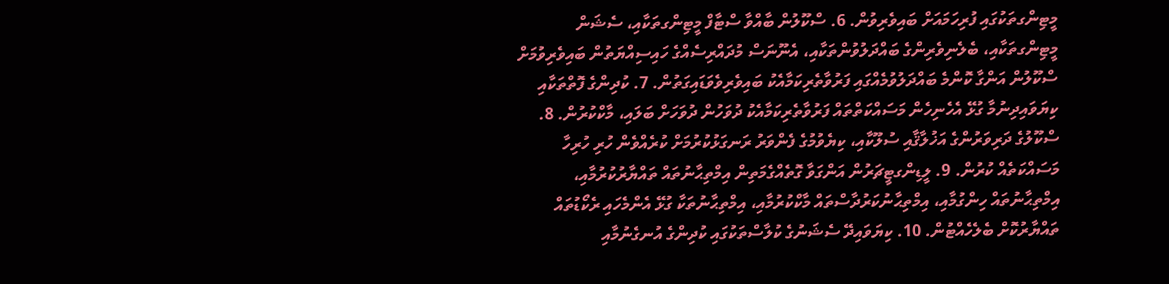މީޓިންގތަކުގައި ފުރިހަމައަށް ބައިވެރިވުން. 6. ސްކޫލުން ބާއްވާ ސްޓާފް މީޓިންގތަކާއި، ސެޝަން މީޓިންގތަކާއި، ބެލެނިވެރިންގެ ބައްދަލުވުންތަކާއި، އެނޫނަސް މުދައްރިސެއްގެ ހައިސިއްޔަތުން ބައިވެރިވުމަށް ސްކޫލުން އަންގާ ކޮންމެ ބައްދަލުވުމެއްގައި ފަރުވާތެރިކަމާއެކު ބައިވެރިވެވަޑައިގަތުން. 7. ކުދިންގެ ފޮތްތަކާއި ކިޔަވައިދިނުމާ ގުޅޭ އެހެނިހެން މަސައްކަތްތައް ފަރުވާތެރިކަމާއެކު ދުވަހުން ދުވަހަށް ބަލައި، މާކްކުރުން. 8. ސްކޫލުގެ ދަރިވަރުންގެ އަޚުލާޤާއި ސުލޫކާއި، ކިޔެވުމުގެ ފެންވަރު ރަނގަޅުކުރުމަށް ކުރެއްވެން ހުރި ހުރިހާ މަސައްކަތެއް ކުރުން. 9. ލީޑިންގޓީޗަރުން އަންގަވާ ގޮތެއްގެމަތިން އިމްތިޙާނުތައް ތައްޔާރުކުރުމާއި، އިމްތިޙާނުތައް ހިންގުމާއި، އިމްތިޙާނުކަރުދާސްތައް މާކްކުރުމާއި، އިމްތިޙާނުތަކާ ގުޅޭ އެންމެހައި ރެކޯޑުތައް ތައްޔާރުކޮށް ބެލެހެއްޓުން. 10. ކިޔަވައިދޭ ސެޝަނުގެ ކުލާސްތަކުގައި ކުދިންގެ އުނގެނުމާއި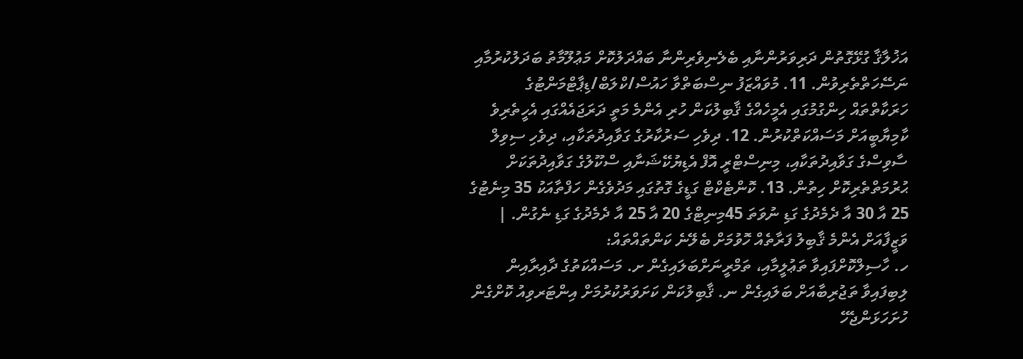އަޚުލާޤާ ގުޅޭގޮތުން ދަރިވަރުންނާއި ބެލެނިވެރިންނާ ބައްދަލުކޮށް މަޢުލޫމާތު ބަދަލުކުރުމާއި ނަސޭހަތްތެރިވުން. 11. މުވައްޒަފު ނިސްބަތްވާ ހައުސް/ކްލަބް/ޑިޕާޓްމަންޓުގެ ހަރަކާތްތައް ހިންގުމުގައި އެމީހެއްގެ ޤާބިލުކަން ހުރި އެންމެ މަތީ ދަރަޖައެއްގައި އެހީތެރިވެ ކާމިޔާބީއަށް މަސައްކަތްކުރުން. 12. ދިވެހި ސަރުކާރުގެ ގަވާއިދުތަކާއި، ދިވެހި ސިވިލް ސާވިސްގެ ގަވާއިދުތަކާއި، މިނިސްޓްރީ އޮފް އެޑިޔުކޭޝަނާއި ސްކޫލުގެ ގަވާއިދުތަކަށް ޙުރުމަތްތެރިކޮށް ހިތުން. 13. ކޮންޓެކްޓް ގަޑީގެ ގޮތުގައި މަދުވެގެން ހަފްތާއަކު 35 މިނެޓުގެ 25 އާ 30 އާ ދެމެދުގެ ގަޑި ނުވަތަ 45މިނިޓްގެ 20 އާ 25 އާ ދެމެދުގެ ގަޑި ނެގުން. |
ވަޒީފާއަށް އެންމެ ޤާބިލު ފަރާތެއް ހޮވުމަށް ބެލޭނެ ކަންތައްތައް:
ހ. ހާސިލްކޮށްފައިވާ ތަޢުލީމާއި، ތަމްރީނަށްބަލައިގެން ށ. މަސައްކަތުގެ ދާއިރާއިން ލިބިފައިވާ ތަޖުރިބާއަށް ބަލައިގެން ނ. ޤާބިލުކަން ކަށަވަރުކުރުމަށް އިންޓަރވިއު ކޮށްގެން
ހުށަހަޅަންޖެހޭ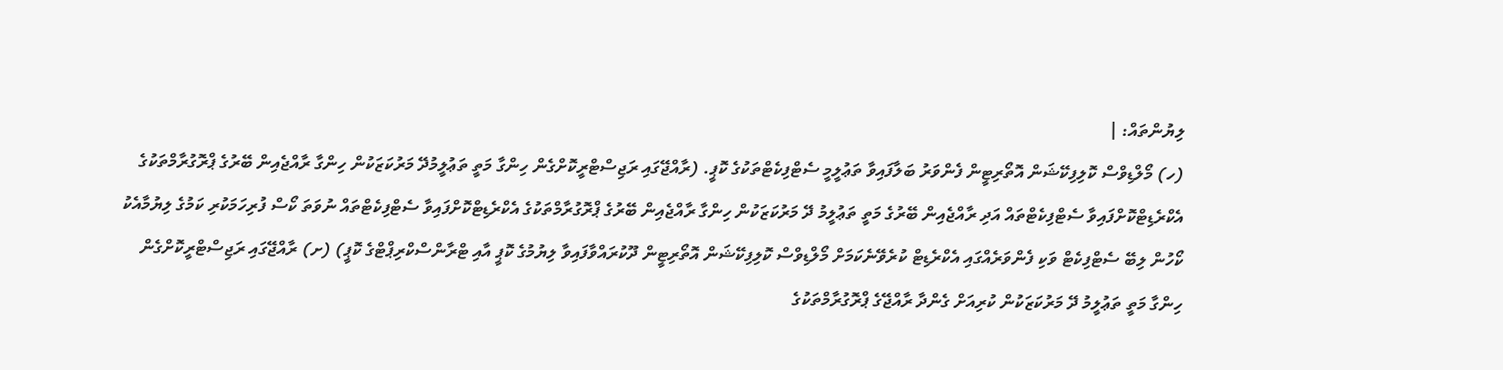ލިޔުންތައް: |
(ހ) މޯލްޑިވްސް ކޮލިފިކޭޝަން އޮތޯރިޓީން ފެންވަރު ބަލާފައިވާ ތަޢުލީމީ ސެޓްފިކެޓްތަކުގެ ކޮޕީ. (ރާއްޖޭގައި ރަޖިސްޓްރީކޮށްގެން ހިންގާ މަތީ ތަޢުލީމުދޭ މަރުކަޒަކުން ހިންގާ ރާއްޖެއިން ބޭރުގެ ޕްރޮގުރާމްތަކުގެ އެކްރެޑިޓްކޮށްފައިވާ ސެޓްފިކެޓްތައް އަދި ރާއްޖެއިން ބޭރުގެ މަތީ ތަޢުލީމު ދޭ މަރުކަޒަކުން ހިންގާ ރާއްޖެއިން ބޭރުގެ ޕްރޮގުރާމްތަކުގެ އެކްރެޑިޓްކޮށްފައިވާ ސެޓްފިކެޓްތައް ނުވަތަ ކޯސް ފުރިހަމަކުރި ކަމުގެ ލިޔުމާއެކު ކޯހުން ލިބޭ ސެޓްފިކެޓް ވަކި ފެންވަރެއްގައި އެކްރެޑިޓް ކުރެވޭނެކަމަށް މޯލްޑިވްސް ކޮލިފިކޭޝަން އޮތޯރިޓީން ދޫކުރައްވާފައިވާ ލިޔުމުގެ ކޮޕީ އާއި ޓްރާންސްކްރިޕްޓްގެ ކޮޕީ) (ށ) ރާއްޖޭގައި ރަޖިސްޓްރީކޮށްގެން ހިންގާ މަތީ ތަޢުލީމު ދޭ މަރުކަޒަކުން ކުރިއަށް ގެންދާ ރާއްޖޭގެ ޕްރޮގުރާމްތަކުގެ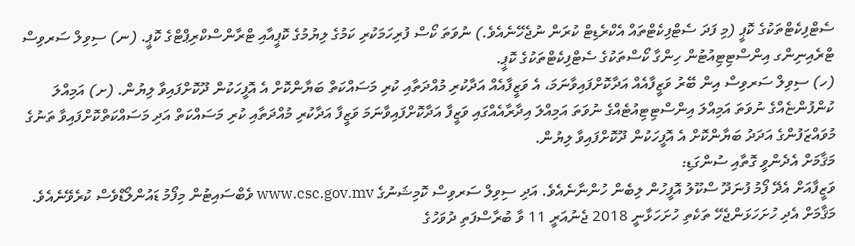ސެޓްފިކެޓްތަކުގެ ކޮޕީ (މި ފަދަ ސެޓްފިކެޓްތައް އެކްރެޑިޓް ކުރަން ނުޖެހޭނެއެވެ.) ނުވަތަ ކޯސް ފުރިހަމަކުރި ކަމުގެ ލިޔުމުގެ ކޮޕީއާއި ޓްރާންސްކްރިޕްޓްގެ ކޮޕީ. (ނ) ސިވިލް ސަރވިސް ޓްރެއިނިންގ އިންސްޓިޓިއުޓުން ހިންގާ ކޯސްތަކުގެ ސެޓްފިކެޓްތަކުގެ ކޮޕީ.
(ހ) ސިވިލް ސަރވިސް އިން ބޭރު ވަޒީފާއެއް އަދާކޮށްފައިވާނަމަ، އެ ވަޒީފާއެއް އަދާކުރި މުއްދަތާއި ކުރި މަސައްކަތް ބަޔާންކޮށް އެ އޮފީހަކުން ދޫކޮށްފައިވާ ލިޔުން. (ށ) އަމިއްލަ ކުންފުންޏެއްގެ ނުވަތަ އަމިއްލަ އިންސްޓިޓިއުޓެއްގެ ނުވަތަ އަމިއްލަ އިދާރާއެއްގައި ވަޒީފާ އަދާކޮށްފައިވާނަމަ ވަޒީފާ އަދާކުރި މުއްދަތާއި ކުރި މަސައްކަތް އަދި މަސައްކަތްކޮށްފައިވާ ތަނުގެ މުވައްޒަފުންގެ އަދަދު ބަޔާންކޮށް އެ އޮފީހަކުން ދޫކޮށްފައިވާ ލިޔުން.
މަޤާމަށް އެދެންވީ ގޮތާއި ސުންގަޑި:
ވަޒީފާއަށް އެދޭ ފޯމު ފުނަދޫ ސްކޫލު އޮފީހުން ލިބެން ހުންނާނެއެވެ. އަދި ސިވިލް ސަރވިސް ކޮމިޝަނުގެ www.csc.gov.mv ވެބްސައިޓުން މިފޯމު ޑައުންލޯޑްވެސް ކުރެވޭނެއެވެ. މަޤާމަށް އެދި ހުށަހަޅަންޖެހޭ ތަކެތި ހުށަހަޅާނީ 2018 ޖެނުއަރީ 11 ވާ ބުރާސްފަތި ދުވަހުގެ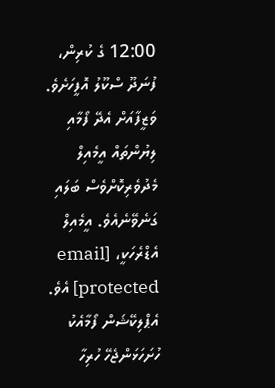12:00 ގެ ކުރިން، ފުނަދޫ ސްކޫލު އޮފީހަށެވެ. ވަޒީފާއަށް އެދޭ ފޯމާއި ލިޔުންތައް އީމެއިލް މެދުވެރިކޮށްވެސް ބަލައި ގަނެވޭނެއެވެ. އީމެއިލް އެޑްރެހަކީ، [email protected] އެވެ. އެޕްލިކޭޝަން ފޯމާއެކު ހުށަހަޅަންޖެހޭ ހުރިހާ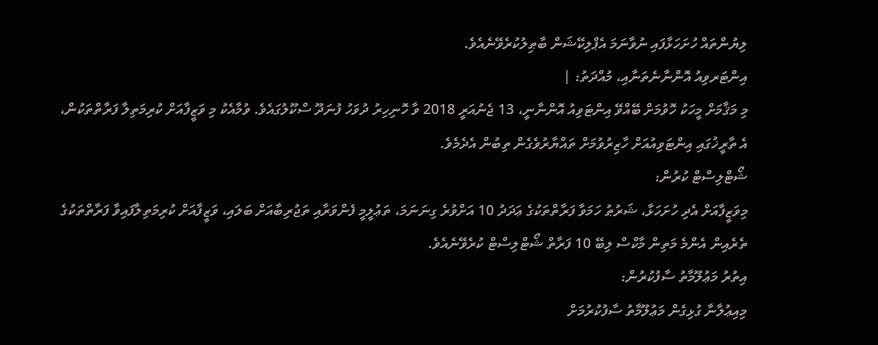ލިޔުންތައް ހުށަހަޅާފައި ނުވާނަމަ އެޕްލިކޭޝަން ބާޠިލުކުރެވޭނެއެވެ.
އިންޓަރވިއު އޮންނާނެތަނާއި، މުއްދަތު: |
މި މަޤާމަށް މީހަކު ހޮވުމަށް ބޭއްވޭ އިންޓަވިއު އޮންނާނީ، 13 ޖެނުއަރީ 2018 ވާ ހޮނިހިރު ދުވަހު ފުނަދޫ ސްކޫލުގައެވެ. ވުމާއެކު މި ވަޒީފާއަށް ކުރިމަތިލާ ފަރާތްތަކުން، އެ ތާރީޚުގައި އިންޓަވިއުއަށް ހާޒިރުވުމަށް ތައްޔާރުވެގެން ތިބުން އެދެމެވެ.
ޝޯޓްލިސްޓް ކުރުން:
މިވަޒީފާއަށް އެދި ހުށަހަޅާ، ޝަރުޠު ހަމަވާ ފަރާތްތަކުގެ ޢަދަދު 10 އަށްވުރެ ގިނަނަމަ، ތަޢުލީމީ ފެންވަރާއި ތަޖުރިބާއަށް ބަލައި، ވަޒީފާއަށް ކުރިމަތިލާފައިވާ ފަރާތްތަކުގެ ތެރެއިން އެންމެ މަތިން މާކްސް ލިބޭ 10 ފަރާތް ޝޯޓްލިސްޓް ކުރެވޭނެއެވެ.
އިތުރު މަޢުލޫމާތު ސާފުކުރުން:
މިއިޢުލާނާ ގުޅިގެން މަޢުލޫމާތު ސާފުކުރުމަށް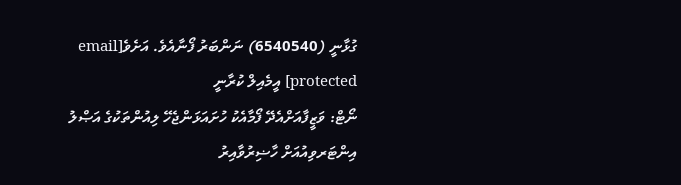ގުޅާނީ (6540540) ނަންބަރު ފޯނާއެވެ. އަށެވެ[email protected] އީމެއިލް ކުރާނީ
ނޯޓް: ވަޒީފާއަށްއެދޭ ފޯމާއެކު ހުށައަޅަންޖެހޭ ލިއުންތަކުގެ އަޞްލު އިންޓަރވިއުއަށް ހާޟިރުވާއިރު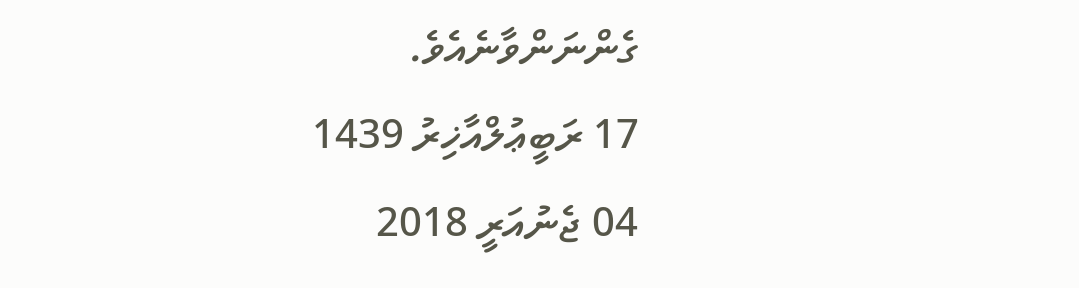ގެންނަންވާނެއެވެ.
17 ރަބީޢުލްއާޚިރު 1439
04 ޖެނުއަރީ 2018